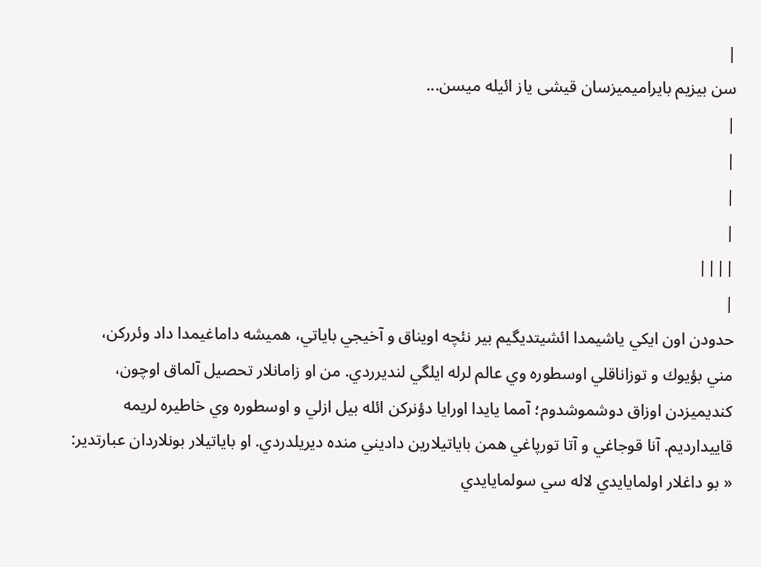|
سن بیزیم بایرامیمیزسان قیشی یاز ائیله میسن...
|
|
|
|
||||
|
حدودن اون ايكي ياشيمدا ائشيتديگيم بير نئچه اويناق و آخيجي باياتي، هميشه داماغيمدا داد وئرركن، مني بؤيوك و توزاناقلي اوسطوره وي عالم لرله ايلگي لنديرردي. من او زامانلار تحصيل آلماق اوچون، كنديميزدن اوزاق دوشموشدوم؛ آمما يايدا اورايا دؤنركن ائله بيل ازلي و اوسطوره وي خاطيره لريمه قاييدارديم. آنا قوجاغي و آتا تورپاغي همن باياتيلارين داديني منده ديريلدردي. او باياتيلار بونلاردان عبارتدير: « بو داغلار اولمايايدي لاله سي سولمايايدي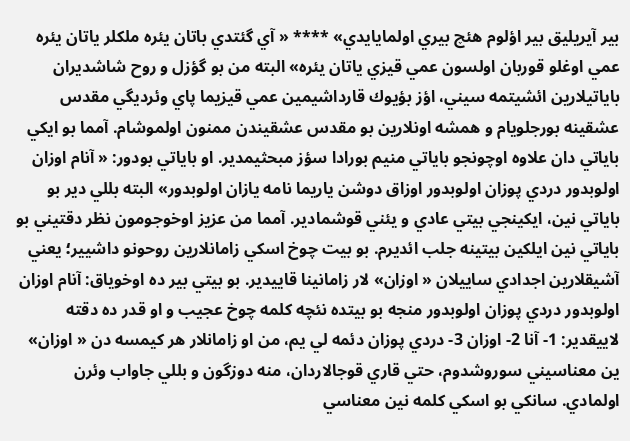بير آيريليق بير اؤلوم هئچ بيري اولمايايدي» **** « آي گئتدي باتان يئره ملكلر ياتان يئره عمي اوغلو قوربان اولسون عمي قيزي ياتان يئره» البته من بو گؤزل و روح شاشديران باياتيلارين ائشيتمه سيني، اؤز بؤيوك قارداشيمين عمي قيزيما پاي وئرديگي مقدس عشقينه بورجلويام و همشه اونلارين بو مقدس عشقيندن ممنون اولموشام. آمما بو ايكي باياتي دان علاوه اوچونجو باياتي منيم بورادا سؤز مبحثيمدير. او باياتي بودور: « آنام اوزان اولوبدور دردي پوزان اولوبدور اوزاق دوشن ياريما نامه يازان اولوبدور» البته بللي دير بو باياتي نين، ايكينجي بيتي عادي و يئني قوشمادير. آمما من عزيز اوخوجومون نظر دقتيني بو باياتي نين ايلكين بيتينه جلب ائديرم. بو بيت چوخ اسكي زامانلارين روحونو داشيير؛ يعني آشيقلارين اجدادي ساييلان « اوزان» لار زامانينا قاييدير. بو بيتي بير ده اوخوياق: آنام اوزان اولوبدور دردي پوزان اولوبدور منجه بو بيتده نئچه كلمه چوخ عجيب و او قدر ده دقته لاييقدير: 1- آنا 2- اوزان 3- دردي پوزان دئمه لي يم، من او زامانلار هر كيمسه دن « اوزان» ين معناسيني سوروشدوم، حتي قاري قوجالاردان، منه دوزگون و بللي جاواب وئرن اولمادي. سانكي بو اسكي كلمه نين معناسي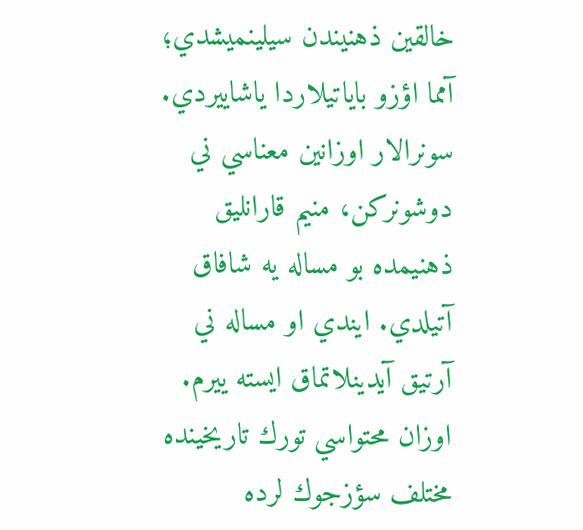خالقين ذهنيندن سيلينميشدي؛ آمما اؤزو باياتيلاردا ياشاييردي. سونرالار اوزانين معناسي ني دوشونركن، منيم قارانليق ذهنيمده بو مساله يه شافاق آتيلدي. ايندي او مساله ني آرتيق آيدينلاتماق ايسته ييرم. اوزان محتواسي تورك تاريخينده مختلف سؤزجوك لرده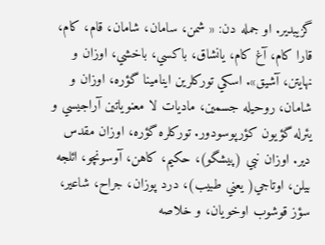گزيبدير. او جمله دن: « شمن، سامان، شامان، قام، كام، قارا كام، آغ كام، يانشاق، باكسي، باخشي، اوزان و نهايتن، آشيق». اسكي توركلرين اينامينا گؤره، اوزان و شامان، روحيله جسمين، ماديات لا معنوياتين آراجيسي و يئرله گؤيون كؤرپوسودور. توركلره گؤره، اوزان مقدس دير. اوزان نبي (پيشگو)، حكيم، كاهن، آوسونچو، ائلجه بيلن، اوتاجي( يعني طبيب)، درد پوزان، جراح، شاعير، سؤز قوشوب اوخويان، و خلاصه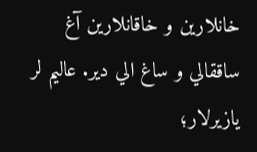خانلارين و خاقانلارين آغ ساققالي و ساغ الي دير. عاليم لر يازيرلار؛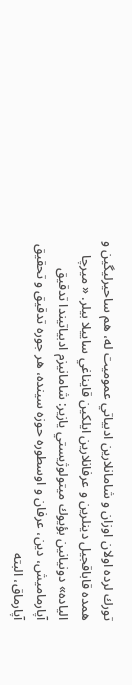تورك لرده اولان اوزان و شامانلارين ادبياتي عموميت له، هم ساحيرليگين و همده قاباقجيل دينلرين و عرفانلارين ايلكين قايناغي ساييلا بيلر. « ميرچا الياده» دونيانين بؤيوك ميتولوژيستي يازير: شامانيزم ادبياتيندا تدقيق آپارماميش، دين، عرفان و اوسطوره حوزه سينده، هر جوره تدقيق و تحقيق آپارماق، البته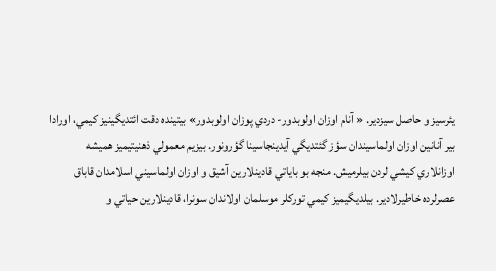يئرسيز و حاصل سيزدير. « آنام اوزان اولوبدور- دردي پوزان اولوبدور» بيتينده دقت ائتديگينيز كيمي، اورادا بير آنانين اوزان اولماسيندان سؤز گئتديگي آيدينجاسينا گؤرونور. بيزيم معمولي ذهنيتيميز هميشه اوزانلاري كيشي لردن بيلرميش. منجه بو باياتي قادينلارين آشيق و اوزان اولماسيني اسلامدان قاباق عصرلرده خاطيرلادير. بيلديگيميز كيمي توركلر موسلمان اولاندان سونرا، قادينلارين حياتي و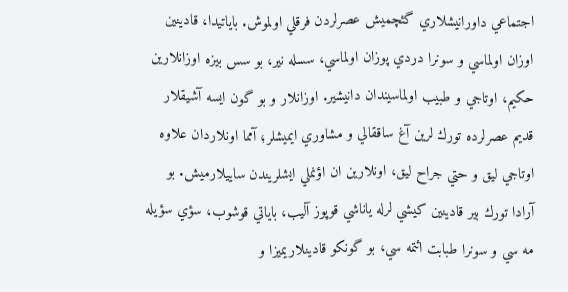اجتماعي داورانيشلاري گئچميش عصرلردن فرقلي اولموش. باياتيدا، قادينين اوزان اولماسي و سونرا دردي پوزان اولماسي، سسله نير، بو سس بيزه اوزانلارين حكيم، اوتاجي و طبيب اولماسيندان دانيشير. اوزانلار و بو گون ايسه آشيقلار قديم عصرلرده تورك لرين آغ ساققالي و مشاوري ايميشلر؛ آمما اونلاردان علاوه اوتاجي ليق و حتي جراح ليق، اونلارين ان اؤنملي ايشلريندن ساييلارميش. بو آرادا تورك بير قادينين كيشي لرله ياناشي قوپوز آليب، باياتي قوشوب، سؤي سؤيله مه سي و سونرا طبابت ائتمه سي، بو گونكو قادينلاريميزا و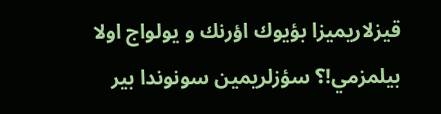قيزلاريميزا بؤيوك اؤرنك و يولواج اولا بيلمزمي!؟ سؤزلريمين سونوندا بير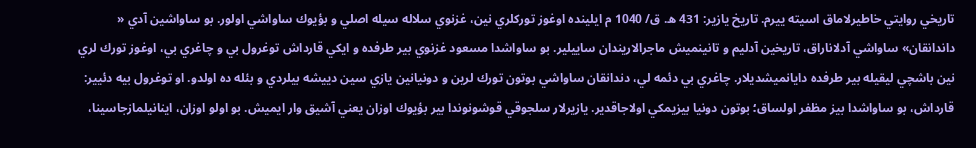تاريخي روايتي خاطيرلاماق اسيته ييرم. تاريخ يازير: 431 ه. ق/ 1040 م ايلينده اوغوز توركلري نين، غزنوي سلاله سيله اصلي و بؤيوك ساواشي اولور. بو ساواشين آدي « داندانقان» ساواشي آدلاناراق، تاريخين آدليم و تانينميش ماجرالاريندان ساييلير. بو ساواشدا مسعود غزنوي بير طرفده و ايكي قارداش توغرول بي و چاغري بي، اوغوز تورك لري نين باشچي ليقيله بير طرفده دايانميشديلار. چاغري بي دئمه لي، دندانقان ساواشي بوتون تورك لرين و دونيانين يازي سين دييشه بيلردي و بئله ده اولدو. او توغرول بيه دئيير: قارداش، بو ساواشدا بيز مظفر اولساق؛ بوتون دونيا بيزيمكي اولاجاقدير. يازيرلار سلجوقي قوشونوندا بير بؤيوك اوزان يعني آشيق وار ايميش. بو اولو اوزان، اينانيلمازجاسينا،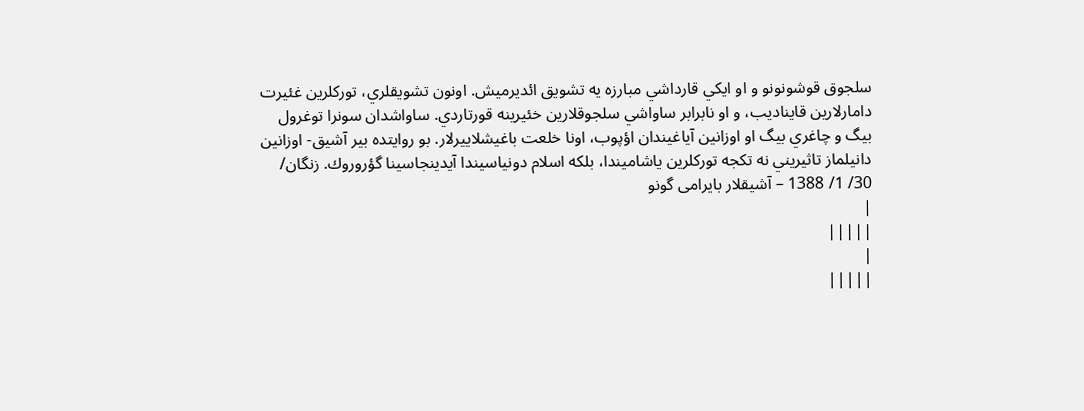سلجوق قوشونونو و او ايكي قارداشي مبارزه يه تشويق ائديرميش. اونون تشويقلري، توركلرين غئيرت دامارلارين قايناديب، و او نابرابر ساواشي سلجوقلارين خئيرينه قورتاردي. ساواشدان سونرا توغرول بيگ و چاغري بيگ او اوزانين آياغيندان اؤپوب، اونا خلعت باغيشلاييرلار. بو روايتده بير آشيق- اوزانين دانيلماز تاثيريني نه تكجه توركلرين ياشاميندا، بلكه اسلام دونياسيندا آيدينجاسينا گؤروروك. زنگان/ 30/ 1/ 1388 – آشیقلار بایرامی گونو
|
|||||
|
|||||